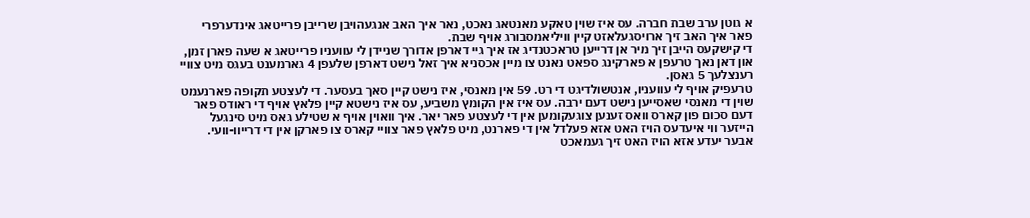א גוטן ערב שבת חברה. עס איז שוין טאקע מאנטאג נאכט, נאר איך האב אנגעהויבן שרייבן פרייטאג אינדערפרי פאר איך האב זיך ארויסגעלאזט קיין וויליאמסבורג אויף שבת.
די קישקעס הייבן זיך מיר אן דרייען טראכטנדיג אז איך גיי דארפן אדורך שניידן לי עוועניו פרייטאג א שעה פארן זמן, און דאן נאך טרעפן א פארקינג ספאט נאנט צו מיין אכסניא איך זאל נישט דארפן שלעפן 4 גארמענט בעגס מיט צוויי רענצלעך 5 גאסן.
טרעפיק אויף לי עוועניו, אנטשולדיגט די רט. 59 אין מאנסי, איז נישט קיין סאך בעסער. די לעצטע תקופה פארנעמט שוין די מאנסי שאסייען נישט דעם ירבה. עס איז אין הקומץ משביע, עס איז נישטא קיין פלאץ אויף די ראודס פאר דעם סכום פון קארס וואס זענען צוגעקומען אין די לעצטע פאר יאר. איך וואוין אויף א שטילע גאס מיט סינגעל הייזער ווי איעדעס הויז האט אזא פעלדל אין די פארנט, מיט פלאץ פאר צוויי קארס צו פארקן אין די דרייוו-וועי. אבער יעדע אזא הויז האט זיך געמאכט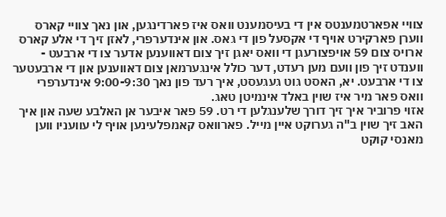צוויי אפארטמענטס אין די בעיסמענט וואס איז פארדינגען, און נאך צוויי קארס ווערן פארקירט אויף די אקסעל פון די גאס. און אינדערפרי, לאזן זיך די אלע קארס ארויס צום 59 אויפצורעגן די וואס יאגן זיך צום דאווענען אדער צו די ארבעט - ווענדט זיך פון וועם מען רעדט, דער כולל אינגערמאן צום דאווענען און די ארבעטער צו די ארבעט. יא, האסט גוט געגעסט, איך רעד פון נאך 9:00-9:30 אינדערפרי וואס פאר מיר איז שוין באלד אינמיטן טאג.
אזוי פרוביר איך זיך דורך שלענגלען די רט. 59 פאר איבער אן האלבע שעה און איך האב זיך שוין ב"ה גערוקט איין מייל. פארוואס קאמפלעינען אויף לי עוועניו ווען מאנסי קוקט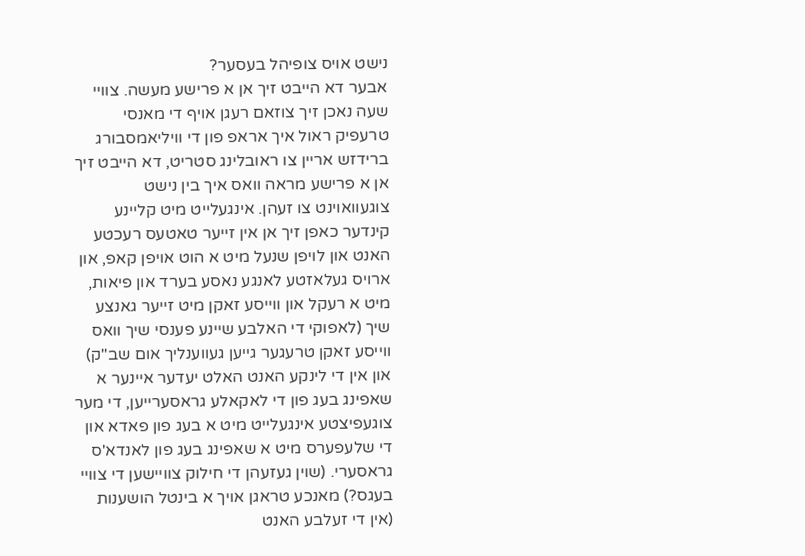נישט אויס צופיהל בעסער?
אבער דא הייבט זיך אן א פרישע מעשה. צוויי שעה נאכן זיך צוזאם רעגן אויף די מאנסי טרעפיק ראול איך אראפ פון די וויליאמסבורג ברידזש אריין צו ראובלינג סטריט, דא הייבט זיך אן א פרישע מראה וואס איך בין נישט צוגעוואוינט צו זעהן. אינגעלייט מיט קליינע קינדער כאפן זיך אן אין זייער טאטעס רעכטע האנט און לויפן שנעל מיט א הוט אויפן קאפ, און ארויס געלאזטע לאנגע נאסע בערד און פיאות, מיט א רעקל און ווייסע זאקן מיט זייער גאנצע שיך (לאפוקי די האלבע שיינע פענסי שיך וואס ווייסע זאקן טרעגער גייען געווענליך אום שב"ק) און אין די לינקע האנט האלט יעדער איינער א שאפינג בעג פון די לאקאלע גראסערייען, די מער צוגעפיצטע אינגעלייט מיט א בעג פון פאדא און די שלעפערס מיט א שאפינג בעג פון לאנדא'ס גראסערי. (שוין געזעהן די חילוק צוויישען די צוויי בעגס?) מאנכע טראגן אויך א בינטל הושענות (אין די זעלבע האנט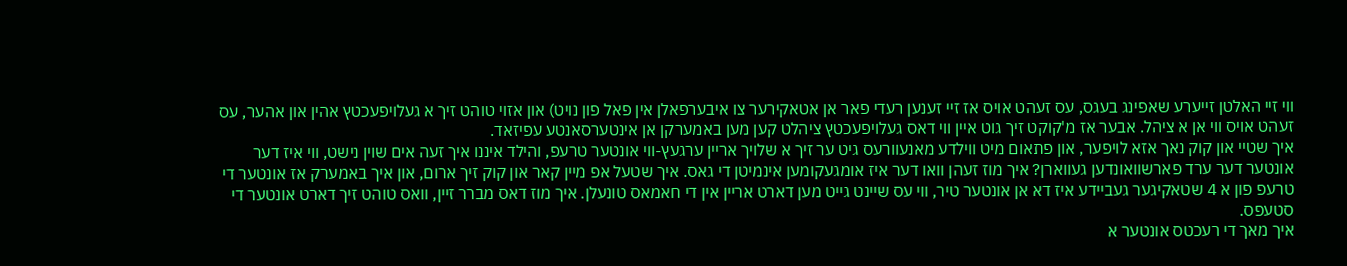ווי זיי האלטן זייערע שאפינג בעגס, עס זעהט אויס אז זיי זענען רעדי פאר אן אטאקירער צו איבערפאלן אין פאל פון נויט) און אזוי טוהט זיך א געלויפעכטץ אהין און אהער, עס זעהט אויס ווי אן א ציהל. אבער אז מ'קוקט זיך גוט איין ווי דאס געלויפעכטץ ציהלט קען מען באמערקן אן אינטערסאנטע עפיזאד.
איך שטיי און קוק נאך אזא לויפער, און פתאום מיט ווילדע מאנעוורעס גיט ער זיך א שלויך אריין ערגעץ-ווי אונטער טרעפ, והילד איננו איך זעה אים שוין נישט, ווי איז דער אונטער דער ערד פארשוואונדען געווארן? איך מוז זעהן וואו דער איז אומגעקומען אינמיטן די גאס. איך שטעל אפ מיין קאר און קוק זיך ארום, און איך באמערק אז אונטער די טרעפ פון א 4 שטאקיגער געביידע איז דא אן אונטער טיר, ווי עס שיינט גייט מען דארט אריין אין די חאמאס טונעלן. איך מוז דאס מברר זיין, וואס טוהט זיך דארט אונטער די סטעפס.
איך מאך די רעכטס אונטער א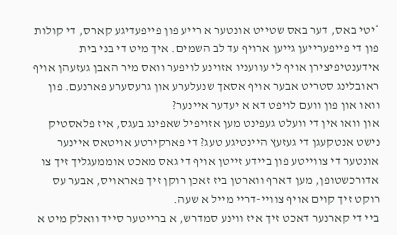*יטי באס, דער באס שטייט אונטער א רייע פון פייפעדיגע קארס, די קולות פון די פייפערייען גייען ארויף עד לב השמים. איך מיט די בני בית אידענטיפיצירן אויף לי עוועניו אזוינע לויפער וואס מיר האבן געזעהן אויף ראובלינג סטריט אבער אויף אסאך שנעלערע און גרעסערע פארנעם. פון וואו און פון וועם לויפט דא א יעדער איינער?
און וואו אין די וועלט געפינט מען אזויפיל שאפינג בעגס, איז פלאסטיק נישט אנטקעגן די געזעץ היינטיגע טעג? די פארקירטע אויטאס איינער אונטער די צווייטע פון ביידע זייטן אויף די גאס מאכט אוממעגליך זיך צו אדורכשטופן, מען דארף ווארטן ביז זאכן רוקן זיך פאראויס, אבער עס רוקט זיך קוים אויף צוויי-דריי מייל א שעה.
ביי די קארנער דאכט זיך איז ווינע סמדרש, א ברייטער סייד וואלק מיט א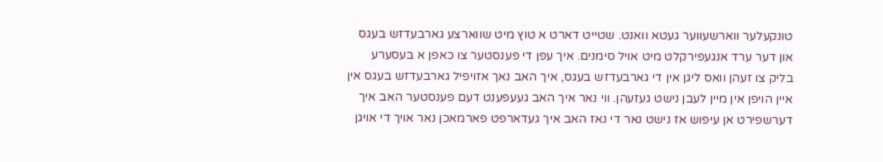טונקעלער ווארשעווער געטא וואנט. שטייט דארט א טוץ מיט שווארצע גארבעדזש בעגס און דער ערד אנגעפירקלט מיט אויל סימנים. איך עפן די פענסטער צו כאפן א בעסערע בליק צו זעהן וואס ליגן אין די גארבעדזש בעגס, איך האב נאך אזויפיל גארבעדזש בעגס אין איין הויפן אין מיין לעבן נישט געזעהן. ווי נאר איך האב געעפענט דעם פענסטער האב איך דערשפירט אן עיפוש אז נישט נאר די נאז האב איך געדארפט פארמאכן נאר אויך די אויגן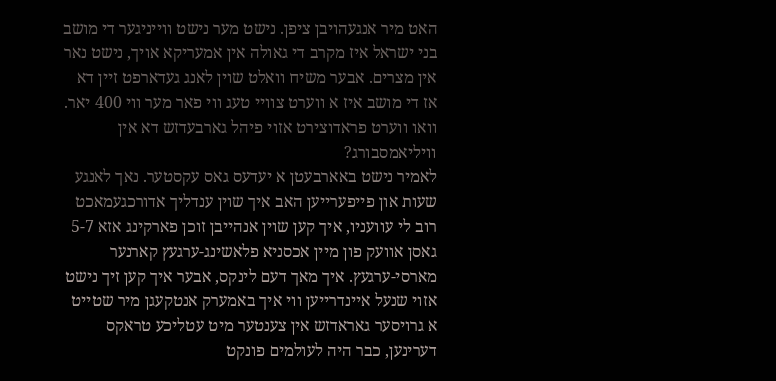האט מיר אנגעהויבן ציפן. נישט מער נישט ווייניגער די מושב בני ישראל איז מקרב די גאולה אין אמעריקא אויך, נישט נאר אין מצרים. אבער משיח וואלט שוין לאנג געדארפט זיין דא אז די מושב איז א ווערט צוויי טעג ווי פאר מער ווי 400 יאר. וואו ווערט פראדוצירט אזוי פיהל גארבעדזש דא אין וויליאמסבורג?
לאמיר נישט באארבעטן א יעדעס גאס עקסטער. נאך לאנגע שעות און פייפערייען האב איך שוין ענדליך אדורכגעמאכט רוב לי עוועניו, איך קען שוין אנהייבן זוכן פארקינג אזא 5-7 גאסן אוועק פון מיין אכסניא פלאשינג-ערגעץ קארנער מארסי-ערגעץ. איך מאך דעם לינקס, אבער איך קען זיך נישט אזוי שנעל איינדרייען ווי איך באמערק אנטקעגן מיר שטייט א גרויסער גאראדזש אין צענטער מיט עטליכע טראקס דערינען, כבר היה לעולמים פונקט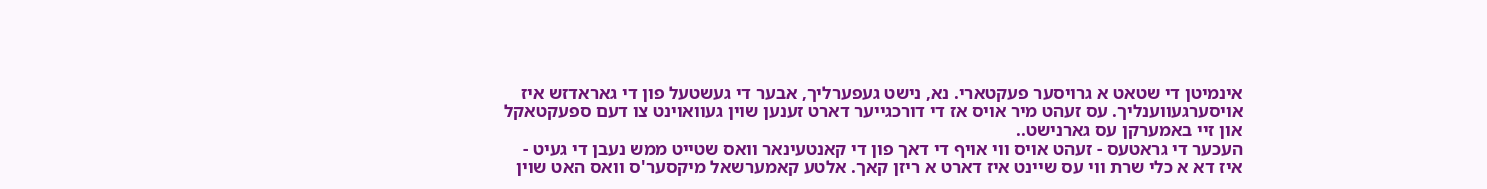אינמיטן די שטאט א גרויסער פעקטארי. נא, נישט געפערליך, אבער די געשטעל פון די גאראדזש איז אויסערגעווענליך. עס זעהט מיר אויס אז די דורכגייער דארט זענען שוין געוואוינט צו דעם ספעקטאקל און זיי באמערקן עס גארנישט..
העכער די גראטעס - זעהט אויס ווי אויף די דאך פון די קאנטעינאר וואס שטייט ממש נעבן די געיט - איז דא א כלי שרת ווי עס שיינט איז דארט א ריזן קאך. אלטע קאמערשאל מיקסער'ס וואס האט שוין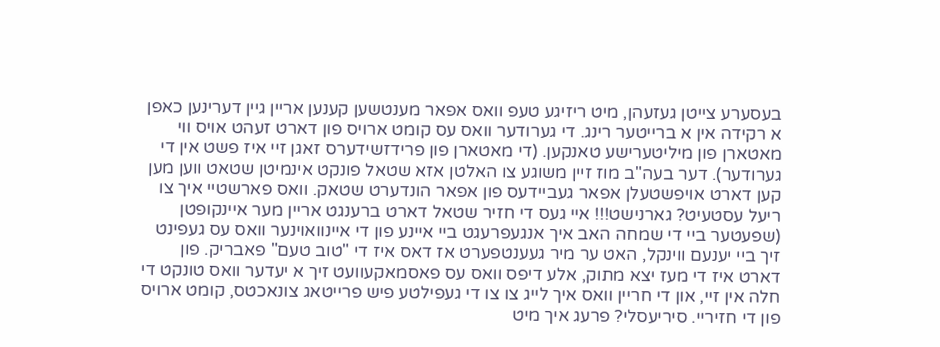בעסערע צייטן געזעהן, מיט ריזיגע טעפ וואס אפאר מענטשען קענען אריין גיין דערינען כאפן א רקידה אין א ברייטער רינג. די גערודער וואס עס קומט ארויס פון דארט זעהט אויס ווי מאטארן פון מיליטערישע טאנקען. (די מאטארן פון פרידזשידערס זאגן זיי איז פשט אין די גערודער). דער בעה"ב מוז זיין משוגע צו האלטן אזא שטאל פונקט אינמיטן שטאט ווען מען קען דארט אויפשטעלן אפאר געביידעס פון אפאר הונדערט שטאק. וואס פארשטיי איך צו ריעל עסטעיט? גארנישט!!! איי געס די חזיר שטאל דארט ברענגט אריין מער איינקופטן (שפעטער ביי די שמחה האב איך אנגעפרעגט ביי איינע פון די איינוואוינער וואס עס געפינט זיך ביי יענעם ווינקל, האט ער מיר געענטפערט אז דאס איז די "טוב טעם" פאבריק. פון דארט איז די מעז יצא מתוק, אלע דיפס וואס עס פאסמאקעוועט זיך א יעדער וואס טונקט די חלה אין זיי, און די חריין וואס איך לייג צו צו די געפילטע פיש פרייטאג צונאכטס, קומט ארויס פון די חזיריי. סיריעסלי? פרעג איך מיט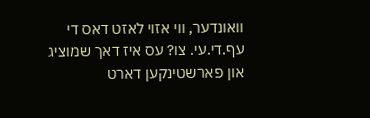וואונדער, ווי אזוי לאזט דאס די עף.די.עי. צו? עס איז דאך שמוציג און פארשטינקען דארט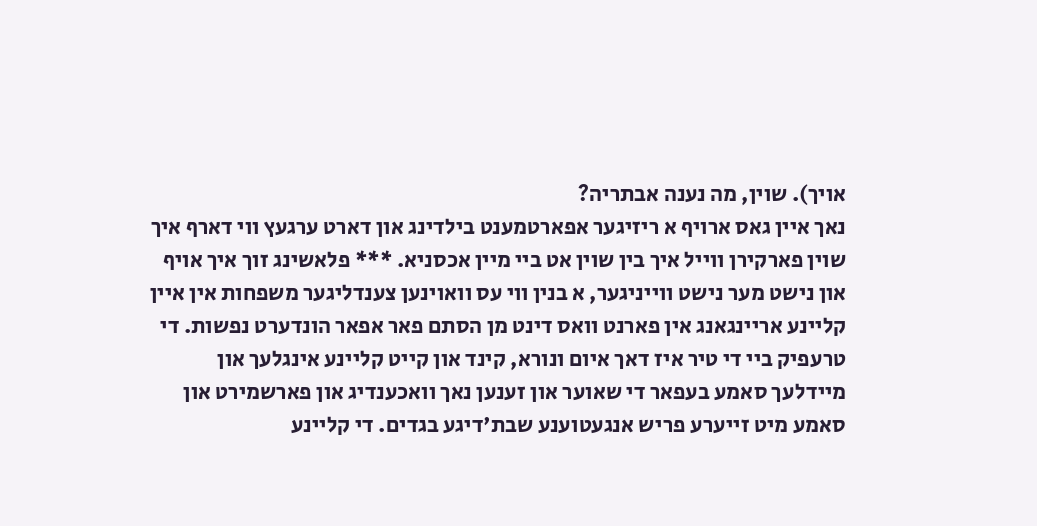אויך). שוין, מה נענה אבתריה?
נאך איין גאס ארויף א ריזיגער אפארטמענט בילדינג און דארט ערגעץ ווי דארף איך שוין פארקירן ווייל איך בין שוין אט ביי מיין אכסניא. *** פלאשינג זוך איך אויף און נישט מער נישט ווייניגער, א בנין ווי עס וואוינען צענדליגער משפחות אין איין קליינע אריינגאנג אין פארנט וואס דינט מן הסתם פאר אפאר הונדערט נפשות. די טרעפיק ביי די טיר איז דאך איום ונורא, קינד און קייט קליינע אינגלעך און מיידלעך סאמע בעפאר די שאוער און זענען נאך וואכענדיג און פארשמירט און סאמע מיט זייערע פריש אנגעטוענע שבת'דיגע בגדים. די קליינע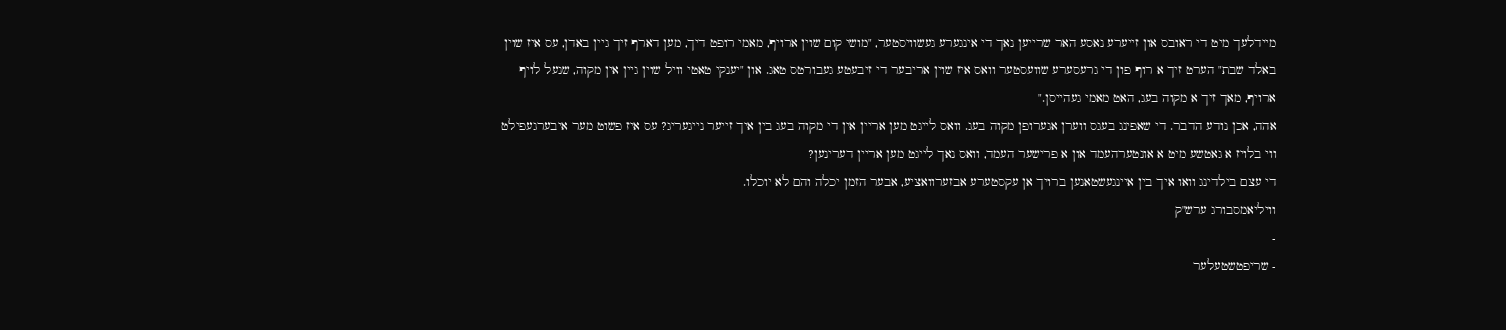מיידלעך מיט די ראובס און זייערע נאסע האר שרייען נאך די אינגערע געשוויסטער, "מושי קום שוין ארויף, מאמי רופט דיך, מען דארף זיך גיין באדן, עס איז שוין באלד שבת" הערט זיך א רוף פון די גרעסערע שוועסטער וואס איז שוין אריבער די זיבעטע געבורטס טאג. און "יענקי טאטי וויל שוין גיין אין מקוה, שנעל לויף ארויף, מאך זיך א מקוה בעג, האט מאמי געהייסן."
אהה, אכן נודע הדבר. די שאפינג בעגס ווערן אגערופן מקוה בעג. וואס לייגט מען אריין אין די מקוה בעג בין איך זייער נייגעריג? עס איז פשוט מער איבערגעפילט ווי בלויז א גאטשע מיט א אונטערהעמד און א פרישער העמד, וואס נאך לייגט מען אריין דערינען?
די עצם בילדינג וואו איך בין איינגעשטאנען ברויך אן עקסטערע אבזערוואציע, אבער הזמן יכלה והם לא יוכלו.
וויליאמסבורג ערש"ק
-
- שריפטשטעלער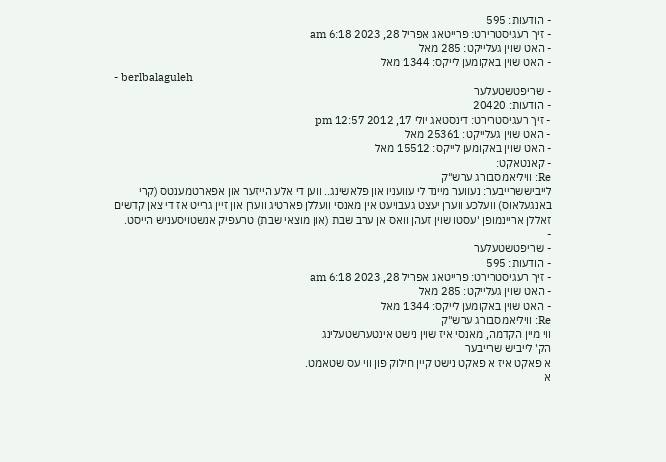- הודעות: 595
- זיך רעגיסטרירט: פרייטאג אפריל 28, 2023 6:18 am
- האט שוין געלייקט: 285 מאל
- האט שוין באקומען לייקס: 1344 מאל
- berlbalaguleh
- שריפטשטעלער
- הודעות: 20420
- זיך רעגיסטרירט: דינסטאג יולי 17, 2012 12:57 pm
- האט שוין געלייקט: 25361 מאל
- האט שוין באקומען לייקס: 15512 מאל
- קאנטאקט:
Re: וויליאמסבורג ערש"ק
לייביששרייבער: נעווער מיינד לי עוועניו און פלאשינג.. ווען די אלע הייזער און אפארטמענטס (קרי באנגעלאוס) וועלכע ווערן יעצט געבויעט אין מאנסי וועללן פארטיג ווערן און זיין גרייט אז די צאן קדשים זאללן אריינמופן 'עסטו שוין זעהן וואס אן ערב שבת (און מוצאי שבת) טרעפיק אנשטויסעניש הייסט.
-
- שריפטשטעלער
- הודעות: 595
- זיך רעגיסטרירט: פרייטאג אפריל 28, 2023 6:18 am
- האט שוין געלייקט: 285 מאל
- האט שוין באקומען לייקס: 1344 מאל
Re: וויליאמסבורג ערש"ק
ווי מיין הקדמה, מאנסי איז שוין נישט אינטערשטעלינג
הק' לייביש שרייבער
א פאקט איז א פאקט נישט קיין חילוק פון ווי עס שטאמט.
א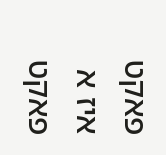פאקט איז א פאקט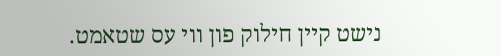נישט קיין חילוק פון ווי עס שטאמט.